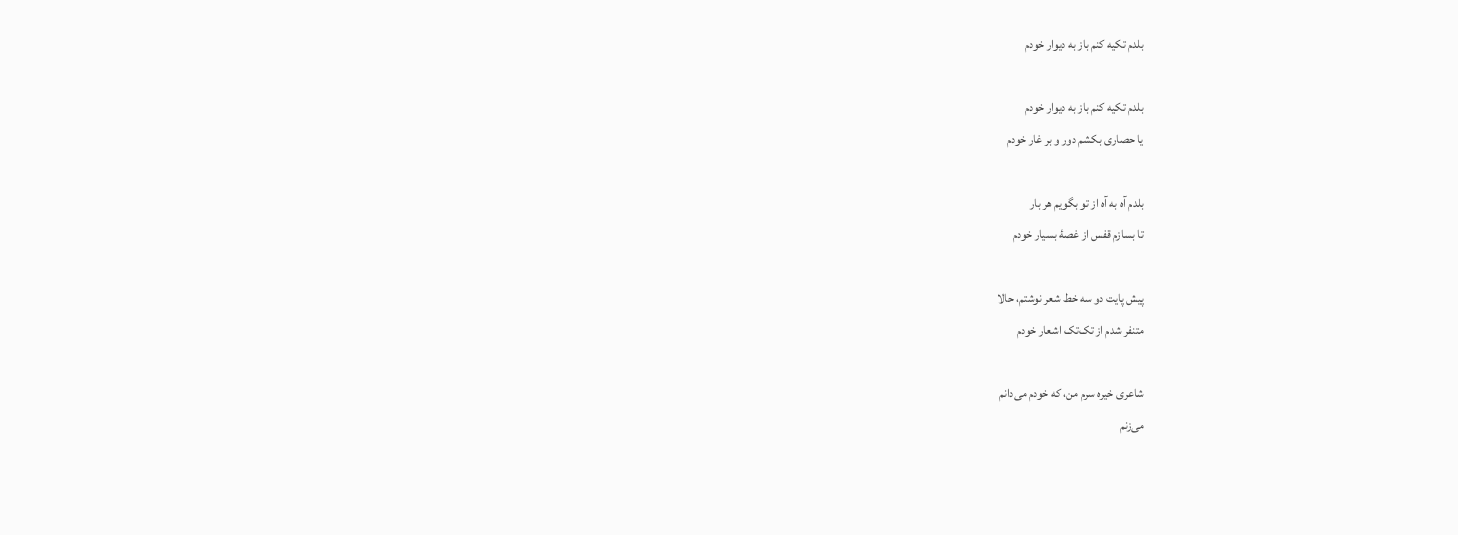بلدم تكیه كنم باز به دیوار خودم

بلدم تكیه كنم باز به دیوار خودم
یا حصاری بکشم دور و بر غار خودم

بلدم آه به آه از تو بگویم هر بار
تا بسازم قفس از غصهٔ بسیار خودم

پیش پایت دو سه خط شعر نوشتم، حالا
متنفر شدم از تک‌تک اشعار خودم

شاعری خیره سرم من، که خودم می‌دانم
می‌زنم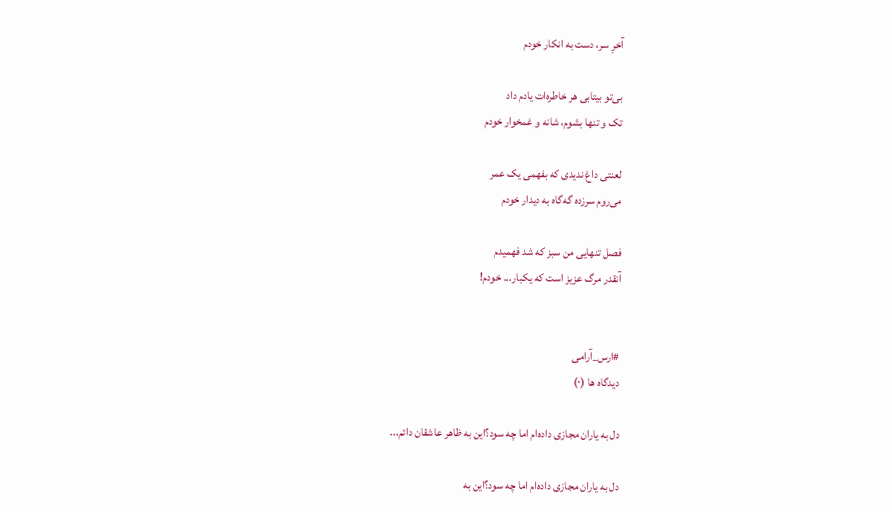آخرِ سر، دست به انکار خودم

بی‌تو بیتابی هر خاطره‌ات یادم داد
تک و تنها بشوم، شانه و غمخوار خودم

لعنتی داغ ندیدی كه بفهمی یک عمر
می‌روم سرزده گه‌گاه به دیدار خودم

فصل تنهایی من سبز كه شد فهمیدم
آنقدر مرگ عزیز است كه یكبار... خودم!


#ارس_آرامی
دیدگاه ها (۰)

دل به یاران مجازی داده‌ام اما چه سود؟این به ظاهر عاشقان دائم...

دل به یاران مجازی داده‌ام اما چه سود؟این به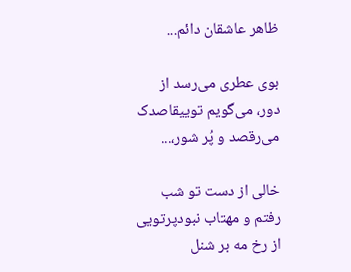ظاهر عاشقان دائم...

بوی عطری می‌رسد از دور، می‌گویم توییقاصدک می‌رقصد و پُر شور،...

خالی از دست تو شب رفتم و مهتاب نبودپرتویی از رخ مه بر شنل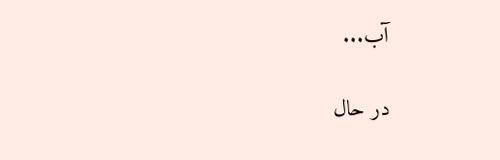آب...

در حال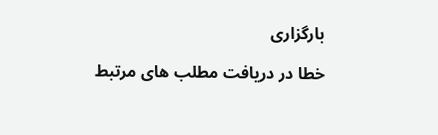بارگزاری

خطا در دریافت مطلب های مرتبط